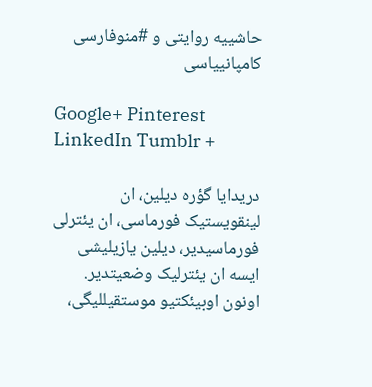حاشییه روایتی و #منوفارسی کامپانییاسی

Google+ Pinterest LinkedIn Tumblr +

دریدایا گؤره دیلین، ان لینقویستیک فورماسی، ان یئترلی فورماسیدیر، دیلین یازیلیشی ایسه ان یئترلیک وضعیتدیر. اونون اوبیئکتیو موستقیللیگی،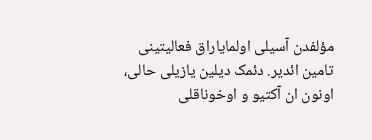مؤلفدن آسیلی اولمایاراق فعالیتینی تامین ائدیر. دئمک دیلین یازیلی حالی، اونون ان آکتیو و اوخوناقلی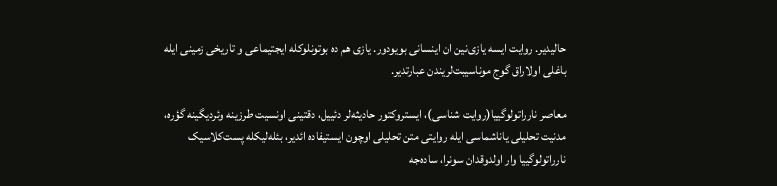حالیدیر. روایت ایسه یازی‌نین ان اینسانی بویودور. یازی هم ده بوتونلوکله ایجتیماعی و تاریخی زمینی ایله باغلی اولاراق گوج موناسیبت‌لریندن عبارتدیر.

معاصر نارراتولوگییا(روایت شناسی)، ایستروکتور حادیثه‌لر دئییل، دقتینی اونسیت طرزینه وئردیگینه گؤره، مدنیت تحلیلی یاناشماسی ایله روایتی متن تحلیلی اوچون ایستیفاده ائدیر، بئله‌لیکله پست‌کلاسیک نارراتولوگییا وار اولدوقدان سونرا، ساده‌جه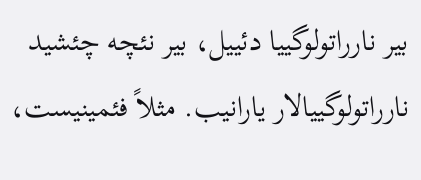بیر نارراتولوگییا دئییل، بیر نئچه چئشید نارراتولوگییالار یارانیب. مثلاً فئمینیست،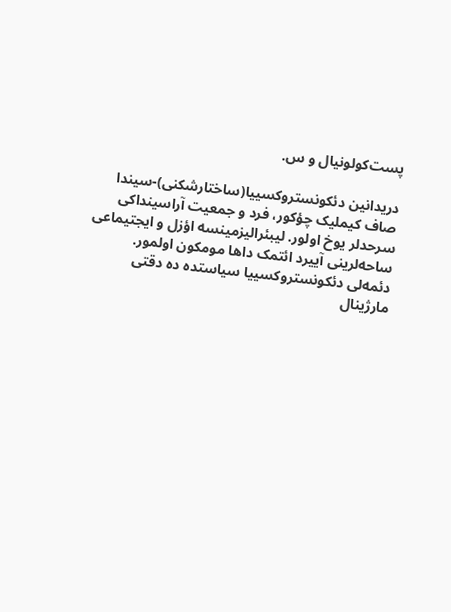پست‌کولونیال و س.

دریدانین دئکونستروکسییا(ساختارشکنی)-سیندا صاف کیملیک چؤکور، فرد و جمعیت آراسینداکی سرحدلر یوخ اولور. لیبئرالیزمینسه اؤزل و ایجتیماعی ساحه‌لرینی آییرد ائتمک داها مومکون اولمور. دئمه‌لی دئکونستروکسییا سیاستده ده دقتی مارژینال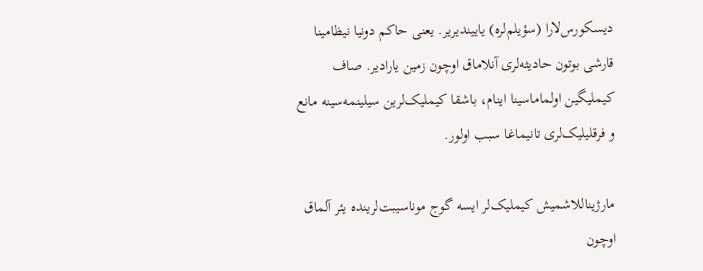دیسکورس‌لارا (سؤیلم‌لره) یاییندیریر. یعنی حاکم دونیا نیظامینا قارشی بوتون حادیثه‌لری آنلاماق اوچون زمین یارادیر. صاف کیملیگین اولماماسینا اینام، باشقا کیملیک‌لرین سیلینمه‌سینه مانع و فرقلیلیک‌لری تانیماغا سبب اولور.

مارژیناللاشمیش کیملیک‌لر ایسه گوج موناسیبت‌لرینده یئر آلماق اوچون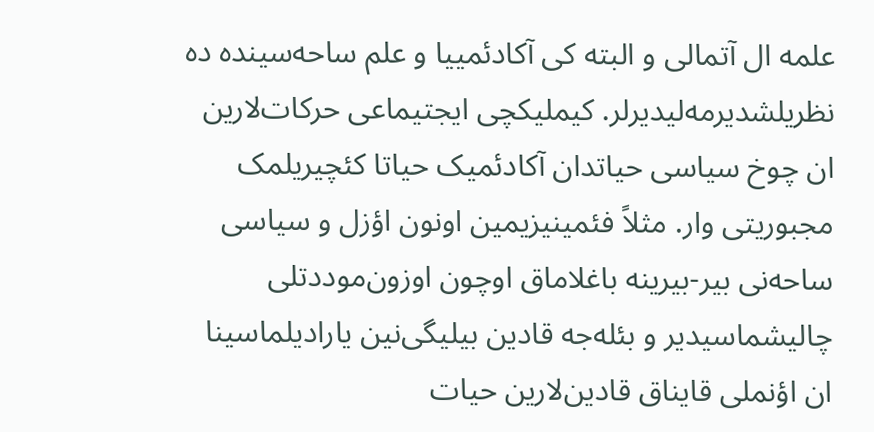علمه ال آتمالی و البته کی آکادئمییا و علم ساحه‌سینده ده نظریلشدیرمه‌لیدیرلر. کیملیکچی ایجتیماعی حرکات‌لارین ان چوخ سیاسی حیاتدان آکادئمیک حیاتا کئچیریلمک مجبوریتی وار. مثلاً فئمینیزیمین اونون اؤزل و سیاسی ساحه‌نی بیر-بیرینه باغلاماق اوچون اوزون‌موددتلی چالیشماسیدیر و بئله‌جه قادین بیلیگی‌نین یارادیلماسینا ان اؤنملی قایناق قادین‌لارین حیات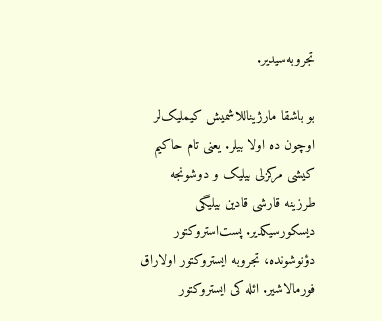تجروبه‌سیدیر.

بو باشقا مارژیناللاشمیش کیملیک‌لر اوچون ده اولا بیلر. یعنی تام حاکیم کیشی مرکزلی بیلیک و دوشونجه طرزینه قارشی قادین بیلیگی دیسکورسیکدیر. پست‌استروکتور دؤنوشونده، تجروبه ایستروکتور اولاراق فورمالاشیر. ائله کی ایستروکتور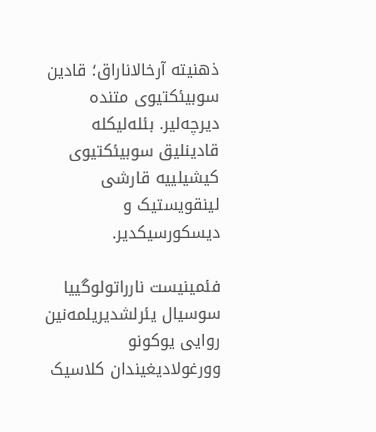ذهنیته آرخالاناراق؛ قادین سوبیئکتیوی متنده دیرچه‌لیر. بئله‌لیکله قادینلیق سوبیئکتیوی کیشیلییه قارشی لینقویستیک و دیسکورسیکدیر.

فئمینیست نارراتولوگییا سوسیال یئرلشدیریلمه‌نین روایی یوکونو وورغولادیغیندان کلاسیک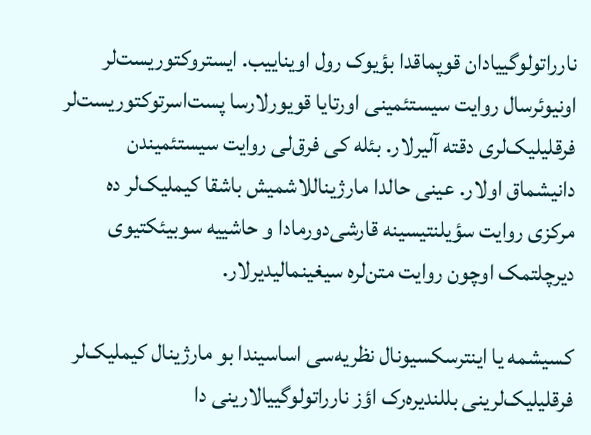نارراتولوگییادان قوپماقدا بؤیوک رول اویناییب. ایستروکتوریست‌لر اونیوئرسال روایت سیستئمینی اورتایا قویورلارسا پست‌اسرتوکتوریست‌لر فرقلیلیک‌لری دقته آلیرلار. بئله کی فرق‌لی روایت سیستئمیندن دانیشماق اولار. عینی حالدا مارژیناللاشمیش باشقا کیملیک‌لر ده مرکزی روایت سؤیلنتیسینه قارشی‌دورمادا و حاشییه سوبیئکتیوی دیرچلتمک اوچون روایت متن‌لره سیغینمالیدیرلار.

کسیشمه یا اینترسکسیونال نظریه‌سی اساسیندا بو مارژینال کیملیک‌لر فرقلیلیک‌لرینی بللندیره‌رک اؤز نارراتولوگییالارینی دا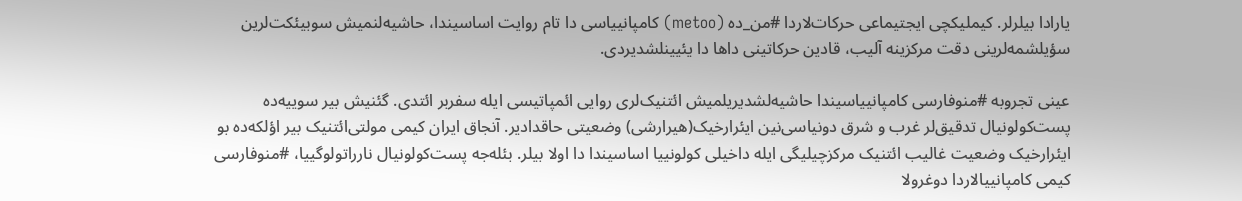یارادا بیلرلر. کیملیکچی ایجتیماعی حرکات‌لاردا #من_ده (metoo) کامپانییاسی دا تام روایت اساسیندا، حاشیه‌لنمیش سوبیئکت‌لرین سؤیلشمه‌لرینی دقت مرکزینه آلیب، قادین حرکاتینی داها دا یئیینلشدیردی.

عینی تجروبه #منوفارسی کامپانییاسیندا حاشیه‌لشدیریلمیش ائتنیک‌لری روایی ائمپاتیسی ایله سفربر ائتدی. گئنیش بیر سوییه‌ده پست‌کولونیال تدقیق‌لر غرب و شرق دونیاسی‌نین ایئرارخیک(هیرارشی) وضعیتی حاقدادیر. آنجاق ایران کیمی مولتی‌ائتنیک بیر اؤلکه‌ده بو ایئرارخیک وضعیت غالیب ائتنیک مرکزچیلیگی ایله داخیلی کولونییا اساسیندا دا اولا بیلر. بئله‌جه پست‌کولونیال نارراتولوگییا، #منوفارسی کیمی کامپانییالاردا دوغرولا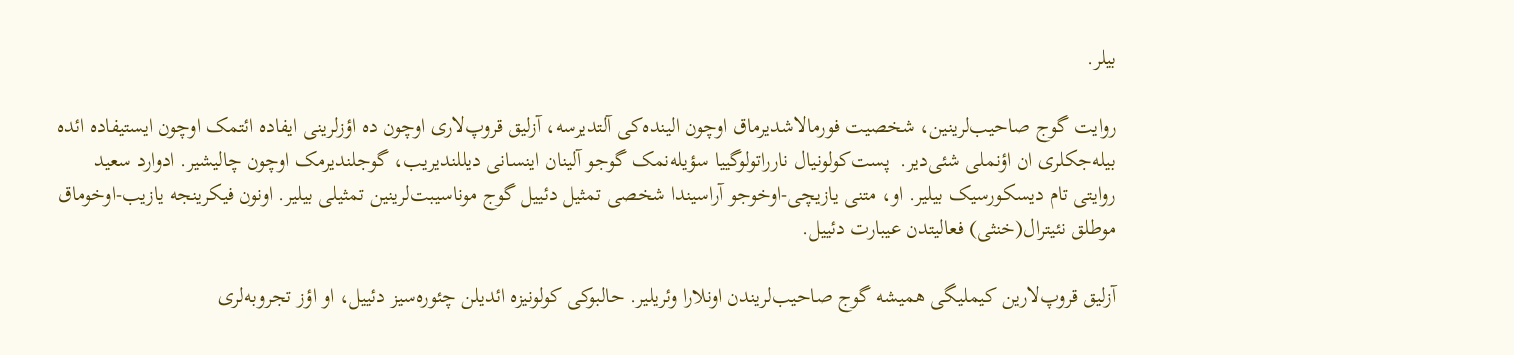بیلر.

روایت گوج صاحیب‌لرینین، شخصیت فورمالاشدیرماق اوچون الینده‌کی آلتدیرسه، آزلیق قروپ‌لاری اوچون ده اؤزلرینی ایفاده ائتمک اوچون ایستیفاده ائده بیله‌جکلری ان اؤنملی شئی‌دیر.  پست‌کولونیال نارراتولوگییا سؤیله‌نمک گوجو آلینان اینسانی دیللندیریب، گوجلندیرمک اوچون چالیشیر. ادوارد سعید روایتی تام دیسکورسیک بیلیر. او، متنی یازیچی-اوخوجو آراسیندا شخصی تمثیل دئییل گوج موناسیبت‌لرینین تمثیلی بیلیر. اونون فیکرینجه یازیب-اوخوماق موطلق نئیترال(خنثی) فعالیتدن عیبارت دئییل.

آزلیق قروپ‌لارین کیملیگی همیشه گوج صاحیب‌لریندن اونلارا وئریلیر. حالبوکی کولونیزه ائدیلن چئوره‌سیز دئییل، او اؤز تجروبه‌لری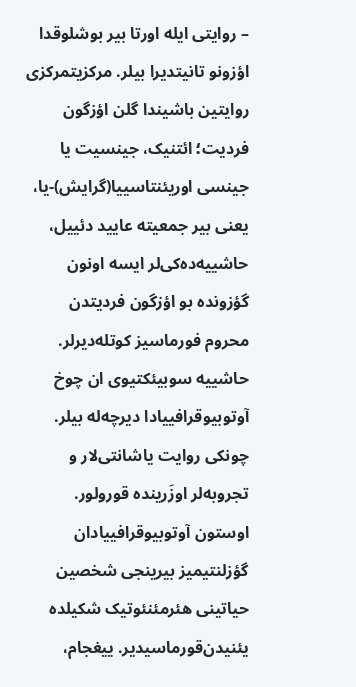– روایتی ایله اورتا بیر بوشلوقدا اؤزونو تانیتدیرا بیلر. مرکزیتمرکزی روایتین باشیندا گلن اؤزگون فردیت؛ ائتنیک، جینسیت یا جینسی اوریئنتاسییا(گرایش)-یا، یعنی بیر جمعیته عایید دئییل، حاشییه‌ده‌کی‌لر ایسه اونون گؤزونده بو اؤزگون فردیتدن محروم فورماسیز کوتله‌دیرلر. حاشییه سوبیئکتیوی ان چوخ آوتوبیوقرافییادا دیرچه‌له بیلر. چونکی روایت یاشانتی‌لار و تجروبه‌لر اوزَرینده قورولور. اوستون آوتوبیوقرافییادان گؤزلنتیمیز بیرینجی شخصین حیاتینی هئرمئنئوتیک شکیلده یئنیدن‌قورماسیدیر. ییغجام،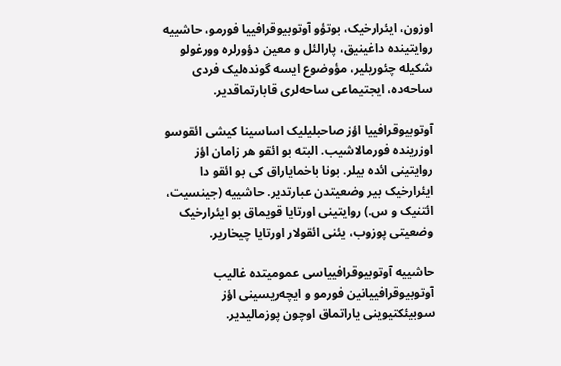اوزون، ایئرارخیک، بوتؤو آوتوبیوقرافییا فورمو، حاشییه روایتینده داغینیق، پارالئل و معین دؤورلره وورغولو شکیله چئوریلیر، مؤوضوع ایسه گونده‌لیک فردی ساحه‌ده، ایجتیماعی ساحه‌لری قابارتماقدیر.

آوتوبیوقرافییا اؤز صاحبلیلیک اساسینا کیشی ائقوسو اوزرینده فورمالاشیب. البته بو ائقو هر زامان اؤز روایتینی ائده بیلر. بونا باخمایاراق کی بو ائقو دا ایئرارخیک بیر وضعیتدن عبارتدیر. حاشییه (جینسیت، ائتنیک و س.) روایتینی اورتایا قویماق بو ایئرارخیک وضعیتی پوزوب، یئنی ائقولار اورتایا چیخاریر.

حاشییه آوتوبیوقرافییاسی عمومیتده غالیب آوتوبیوقرافییانین فورمو و ایچه‌ریسینی اؤز سوبیئکتیوینی یاراتماق اوچون پوزمالیدیر.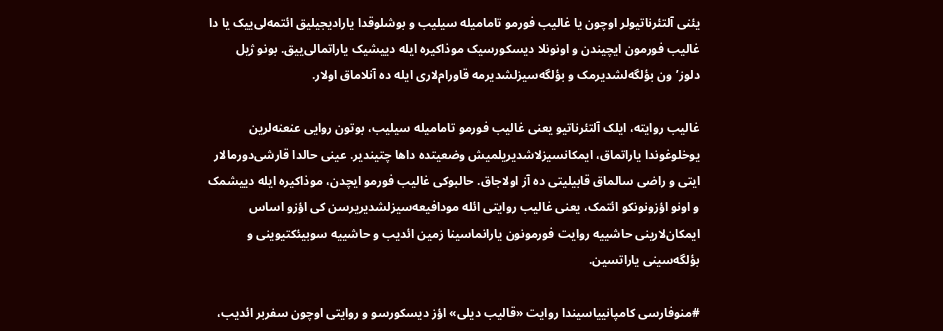یئنی آلتئرناتیولر اوچون یا غالیب فورمو تامامیله سیلیب و بوشلوقدا یارادیجیلیق ائتمه‌لی‌ییک یا دا غالیب فورمون ایچیندن و اونونلا دیسکورسیک موذاکیره ایله دییشیک یاراتمالی‌ییق. بونو ژیل دلوز’ون بؤلگه‌لشدیرمک و بؤلگه‌سیزلشدیرمه قاورام‌لاری ایله ده آنلاماق اولار.

غالیب روایته، ایلک آلتئرناتیو یعنی غالیب فورمو تامامیله سیلیب، بوتون روایی عنعنه‌لرین یوخلوغوندا یاراتماق، ایمکانسیزلاشدیریلمیش وضعیتده داها چتیندیر. عینی حالدا قارشی‌دورمالار ایتی و راضی سالماق قابیلیتی ده آز اولاجاق. حالبوکی غالیب فورمو ایچدن، موذاکیره ایله دییشمک و اونو اؤزونونکو ائتمک، یعنی غالیب روایتی ائله مودافیعه‌سیزلشدیریرسن کی اؤزو اساس ایمکان‌لارینی حاشییه روایت فورمونون یارانماسینا زمین ائدیب و حاشییه سوبیئکتیوینی و بؤلگه‌سینی یاراتسین.

#منوفارسی کامپانییاسیندا روایت «قالیب دیلی» اؤز دیسکورسو و روایتی اوچون سفربر ائدیب،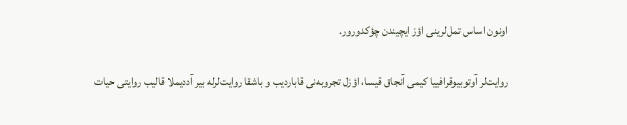اونون اساس تمل‌لرینی اؤز ایچیندن چؤکدورور.

روایت‌لر آوتوبیوقرافییا کیمی آنجاق قیسا، اؤزل تجروبه‌نی قاباردیب و باشقا روایت‌لرله بیر آددیملا قالیب روایتی حیات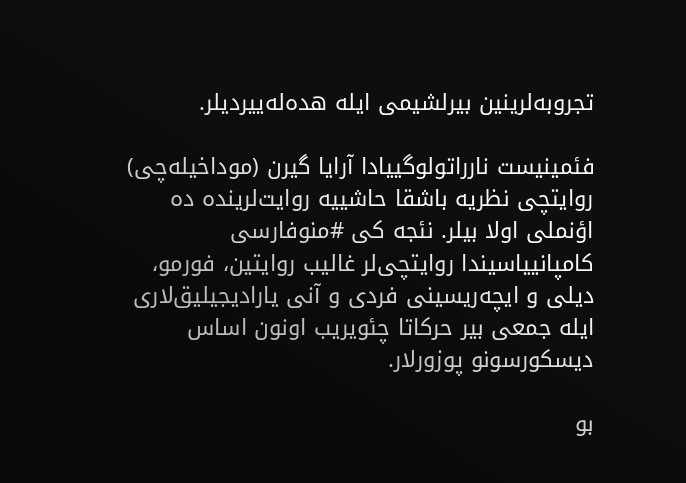تجروبه‌لرینین بیرلشیمی ایله هده‌له‌ییردیلر.

فئمینیست نارراتولوگییادا آرایا گیرن (موداخیله‌چی) روایتچی نظریه باشقا حاشییه روایت‌لرینده ده اؤنملی اولا بیلر. نئجه کی #منوفارسی کامپانییاسیندا روایتچی‌لر غالیب روایتین، فورمو، دیلی و ایچه‌ریسینی فردی و آنی یارادیجیلیق‌لاری ایله جمعی بیر حرکاتا چئویریب اونون اساس دیسکورسونو پوزورلار.

بو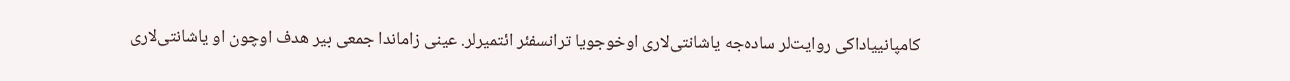کامپانییاداکی روایت‌لر ساده‌جه یاشانتی‌لاری اوخوجویا ترانسفئر ائتمیرلر. عینی زاماندا جمعی بیر هدف اوچون او یاشانتی‌لاری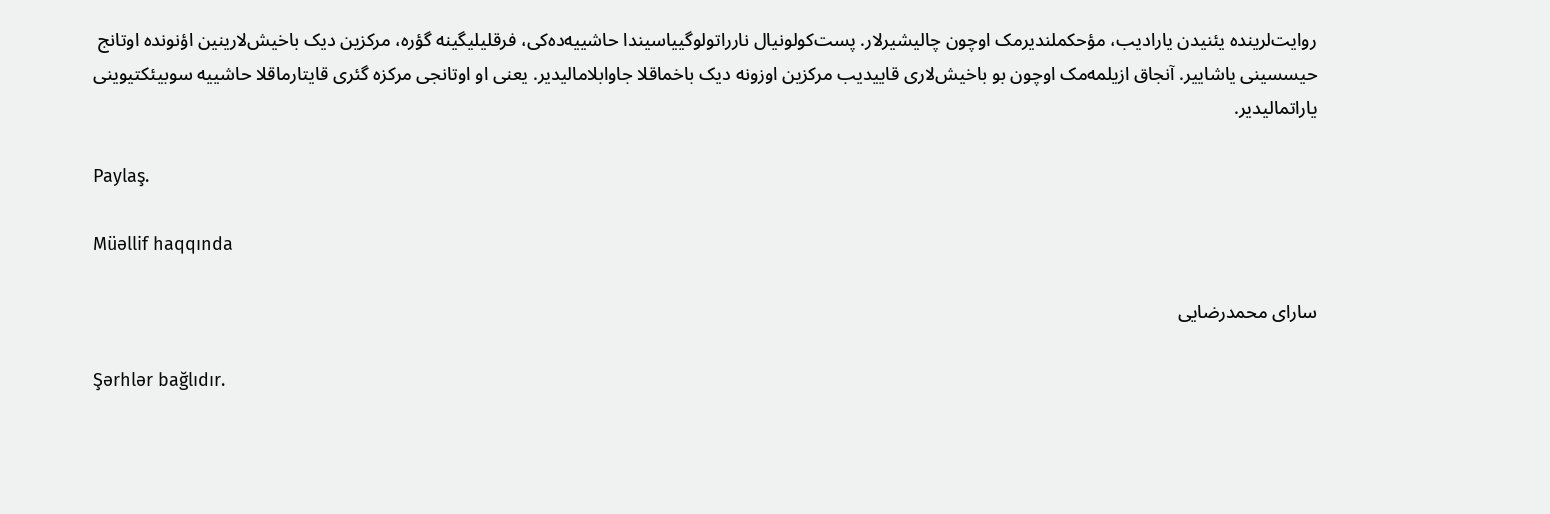روایت‌لرینده یئنیدن یارادیب، مؤحکملندیرمک اوچون چالیشیرلار. پست‌کولونیال نارراتولوگییاسیندا حاشییه‌ده‌کی، فرقلیلیگینه گؤره، مرکزین دیک باخیش‌لارینین اؤنونده اوتانج حیسسینی یاشاییر. آنجاق ازیلمه‌مک اوچون بو باخیش‌لاری قاییدیب مرکزین اوزونه دیک باخماقلا جاوابلامالیدیر. یعنی او اوتانجی مرکزه گئری قایتارماقلا حاشییه سوبیئکتیوینی یاراتمالیدیر.

Paylaş.

Müəllif haqqında

سارای محمدرضایی

Şərhlər bağlıdır.